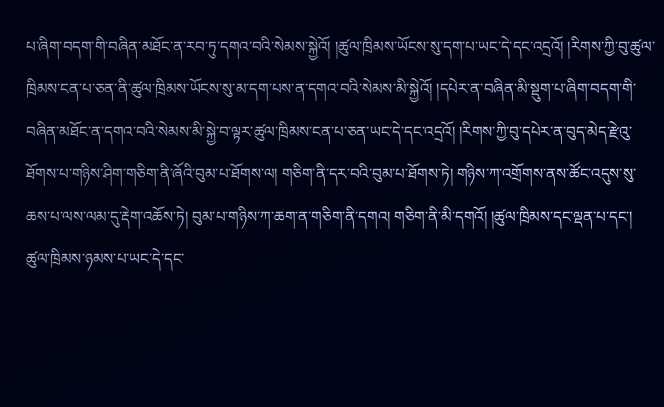པ་ཞིག་བདག་གི་བཞིན་མཐོང་ན་རབ་ཏུ་དགའ་བའི་སེམས་སྐྱེའོ། །ཚུལ་ཁྲིམས་ཡོངས་སུ་དག་པ་ཡང་དེ་དང་འདྲའོ། །རིགས་ཀྱི་བུ་ཚུལ་ཁྲིམས་ངན་པ་ཅན་ནི་ཚུལ་ཁྲིམས་ཡོངས་སུ་མ་དག་པས་ན་དགའ་བའི་སེམས་མི་སྐྱེའོ། །དཔེར་ན་བཞིན་མི་སྡུག་པ་ཞིག་བདག་གི་བཞིན་མཐོང་ན་དགའ་བའི་སེམས་མི་སྐྱེ་བ་ལྟར་ཚུལ་ཁྲིམས་ངན་པ་ཅན་ཡང་དེ་དང་འདྲའོ། །རིགས་ཀྱི་བུ་དཔེར་ན་བུད་མེད་རྫེའུ་ཐོགས་པ་གཉིས་ཤིག་གཅིག་ནི་ཞོའི་བུམ་པ་ཐོགས་ལ། གཅིག་ནི་དར་བའི་བུམ་པ་ཐོགས་ཏེ། གཉིས་ཀ་འགྲོགས་ནས་ཚོང་འདུས་སུ་ཆས་པ་ལས་ལམ་དུ་རྡེག་འཆོས་ཏེ། བུམ་པ་གཉིས་ཀ་ཆག་ན་གཅིག་ནི་དགའ། གཅིག་ནི་མི་དགའོ། །ཚུལ་ཁྲིམས་དང་ལྡན་པ་དང་། ཚུལ་ཁྲིམས་ཉམས་པ་ཡང་དེ་དང་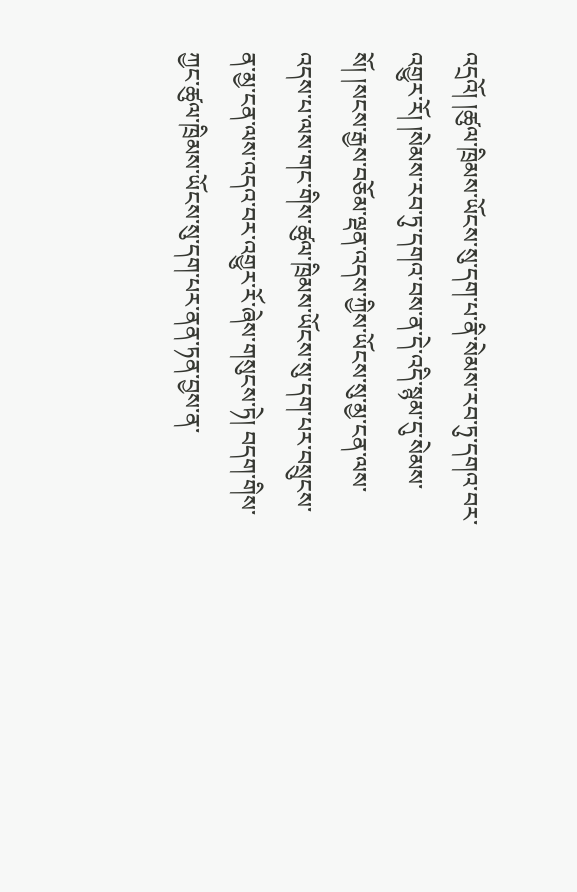འདྲའོ། །ཚུལ་ཁྲིམས་ཡོངས་སུ་དག་པ་ནི་སེམས་རབ་ཏུ་དགའ་བར་འགྱུར་རོ། །སེམས་རབ་ཏུ་དགའ་བས་ན་དེ་འདི་སྙམ་དུ་སེམས་སོ། །སངས་རྒྱས་བཅོམ་ལྡན་འདས་ཀྱིས་ཡོངས་སུ་མྱ་ངན་ལས་འདས་པ་ལས་གང་གིས་ཚུལ་ཁྲིམས་ཡོངས་སུ་དག་པར་བསྲུངས་ན་མྱ་ངན་ལས་འདའ་བར་འགྱུར་རོ་ཞེས་གསུངས་ཏེ། བདག་གིས་ཀྱང་ཚུལ་ཁྲིམས་ཡོངས་སུ་དག་པར་ནན་ཏན་བྱས་ན་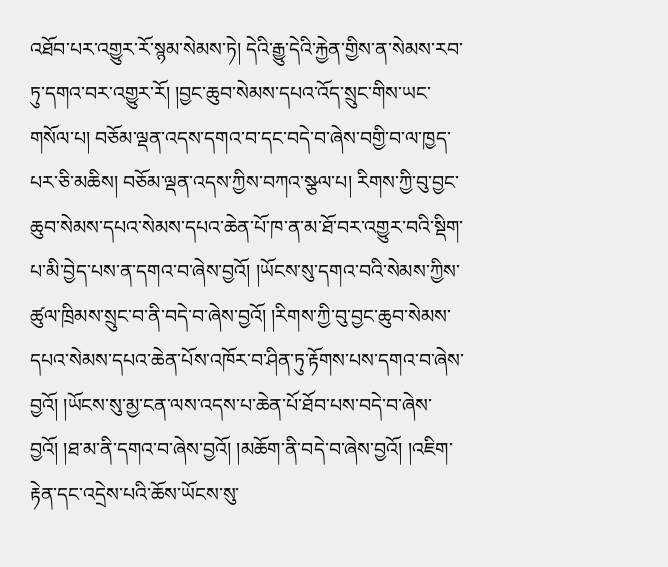འཐོབ་པར་འགྱུར་རོ་སྙམ་སེམས་ཏེ། དེའི་རྒྱུ་དེའི་རྐྱེན་གྱིས་ན་སེམས་རབ་ཏུ་དགའ་བར་འགྱུར་རོ། །བྱང་ཆུབ་སེམས་དཔའ་འོད་སྲུང་གིས་ཡང་གསོལ་པ། བཅོམ་ལྡན་འདས་དགའ་བ་དང་བདེ་བ་ཞེས་བགྱི་བ་ལ་ཁྱད་པར་ཅི་མཆིས། བཅོམ་ལྡན་འདས་ཀྱིས་བཀའ་སྩལ་པ། རིགས་ཀྱི་བུ་བྱང་ཆུབ་སེམས་དཔའ་སེམས་དཔའ་ཆེན་པོ་ཁ་ན་མ་ཐོ་བར་འགྱུར་བའི་སྡིག་པ་མི་བྱེད་པས་ན་དགའ་བ་ཞེས་བྱའོ། །ཡོངས་སུ་དགའ་བའི་སེམས་ཀྱིས་ཚུལ་ཁྲིམས་སྲུང་བ་ནི་བདེ་བ་ཞེས་བྱའོ། །རིགས་ཀྱི་བུ་བྱང་ཆུབ་སེམས་དཔའ་སེམས་དཔའ་ཆེན་པོས་འཁོར་བ་ཤིན་ཏུ་རྟོགས་པས་དགའ་བ་ཞེས་བྱའོ། །ཡོངས་སུ་མྱ་ངན་ལས་འདས་པ་ཆེན་པོ་ཐོབ་པས་བདེ་བ་ཞེས་བྱའོ། །ཐ་མ་ནི་དགའ་བ་ཞེས་བྱའོ། །མཆོག་ནི་བདེ་བ་ཞེས་བྱའོ། །འཇིག་རྟེན་དང་འདྲེས་པའི་ཆོས་ཡོངས་སུ་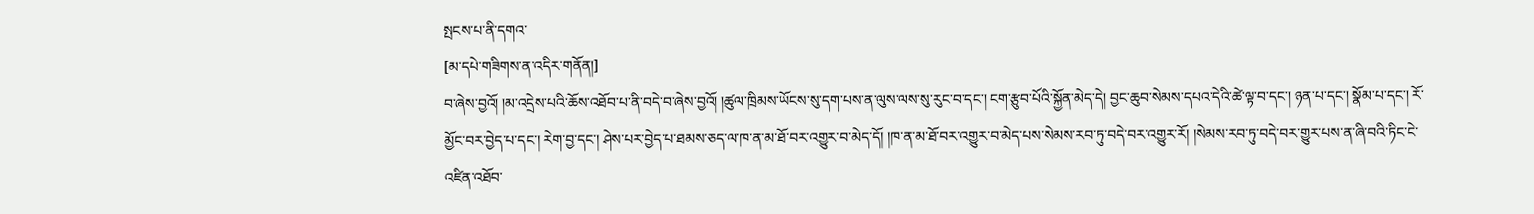སྤངས་པ་ནི་དགའ་
[མ་དཔེ་གཟིགས་ན་འདིར་གནོན།]
བ་ཞེས་བྱའོ། །མ་འདྲེས་པའི་ཆོས་འཐོབ་པ་ནི་བདེ་བ་ཞེས་བྱའོ། །ཚུལ་ཁྲིམས་ཡོངས་སུ་དག་པས་ན་ལུས་ལས་སུ་རུང་བ་དང་། ངག་རྩུབ་པོའི་སྐྱོན་མེད་དེ། བྱང་ཆུབ་སེམས་དཔའ་དེའི་ཚེ་ལྟ་བ་དང་། ཉན་པ་དང་། སྣོམ་པ་དང་། རོ་མྱོང་བར་བྱེད་པ་དང་། རེག་བྱ་དང་། ཤེས་པར་བྱེད་པ་ཐམས་ཅད་ལ་ཁ་ན་མ་ཐོ་བར་འགྱུར་བ་མེད་དོ། །ཁ་ན་མ་ཐོ་བར་འགྱུར་བ་མེད་པས་སེམས་རབ་ཏུ་བདེ་བར་འགྱུར་རོ། །སེམས་རབ་ཏུ་བདེ་བར་གྱུར་པས་ན་ཞི་བའི་ཏིང་ངེ་འཛིན་འཐོབ་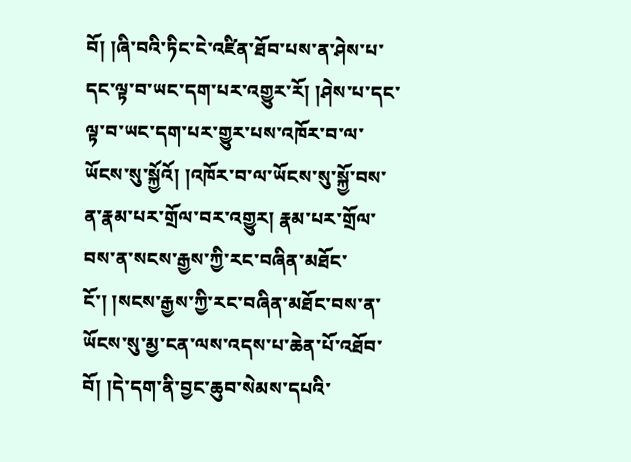བོ། །ཞི་བའི་ཏིང་ངེ་འཛིན་ཐོབ་པས་ན་ཤེས་པ་དང་ལྟ་བ་ཡང་དག་པར་འགྱུར་རོ། །ཤེས་པ་དང་ལྟ་བ་ཡང་དག་པར་གྱུར་པས་འཁོར་བ་ལ་ཡོངས་སུ་སྐྱོའོ། །འཁོར་བ་ལ་ཡོངས་སུ་སྐྱོ་བས་ན་རྣམ་པར་གྲོལ་བར་འགྱུར། རྣམ་པར་གྲོལ་བས་ན་སངས་རྒྱས་ཀྱི་རང་བཞིན་མཐོང་ངོ་། །སངས་རྒྱས་ཀྱི་རང་བཞིན་མཐོང་བས་ན་ཡོངས་སུ་མྱ་ངན་ལས་འདས་པ་ཆེན་པོ་འཐོབ་བོ། །དེ་དག་ནི་བྱང་ཆུབ་སེམས་དཔའི་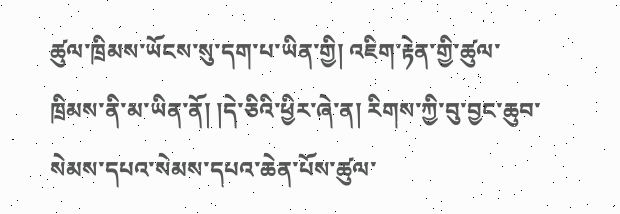ཚུལ་ཁྲིམས་ཡོངས་སུ་དག་པ་ཡིན་གྱི། འཇིག་རྟེན་གྱི་ཚུལ་ཁྲིམས་ནི་མ་ཡིན་ནོ། །དེ་ཅིའི་ཕྱིར་ཞེ་ན། རིགས་ཀྱི་བུ་བྱང་ཆུབ་སེམས་དཔའ་སེམས་དཔའ་ཆེན་པོས་ཚུལ་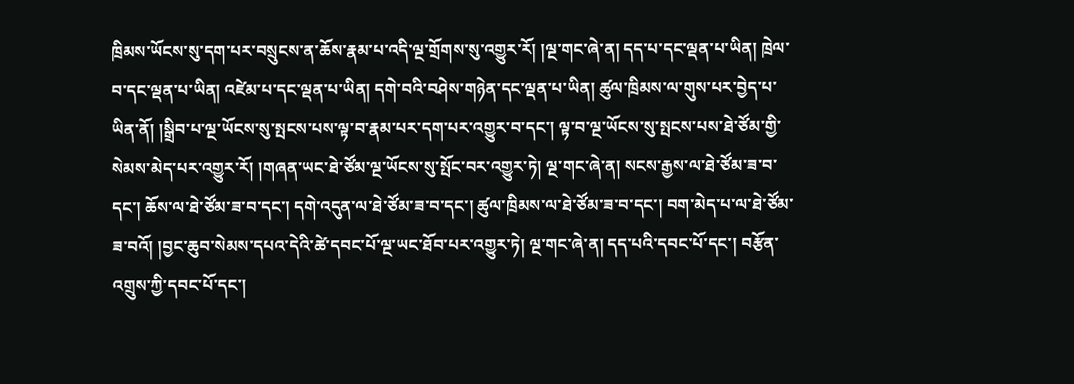ཁྲིམས་ཡོངས་སུ་དག་པར་བསྲུངས་ན་ཆོས་རྣམ་པ་འདི་ལྔ་གྲོགས་སུ་འགྱུར་རོ། །ལྔ་གང་ཞེ་ན། དད་པ་དང་ལྡན་པ་ཡིན། ཁྲེལ་བ་དང་ལྡན་པ་ཡིན། འཛེམ་པ་དང་ལྡན་པ་ཡིན། དགེ་བའི་བཤེས་གཉེན་དང་ལྡན་པ་ཡིན། ཚུལ་ཁྲིམས་ལ་གུས་པར་བྱེད་པ་ཡིན་ནོ། །སྒྲིབ་པ་ལྔ་ཡོངས་སུ་སྤངས་པས་ལྟ་བ་རྣམ་པར་དག་པར་འགྱུར་བ་དང་། ལྟ་བ་ལྔ་ཡོངས་སུ་སྤངས་པས་ཐེ་ཙོམ་གྱི་སེམས་མེད་པར་འགྱུར་རོ། །གཞན་ཡང་ཐེ་ཙོམ་ལྔ་ཡོངས་སུ་སྤོང་བར་འགྱུར་ཏེ། ལྔ་གང་ཞེ་ན། སངས་རྒྱས་ལ་ཐེ་ཙོམ་ཟ་བ་དང་། ཆོས་ལ་ཐེ་ཙོམ་ཟ་བ་དང་། དགེ་འདུན་ལ་ཐེ་ཙོམ་ཟ་བ་དང་། ཚུལ་ཁྲིམས་ལ་ཐེ་ཙོམ་ཟ་བ་དང་། བག་མེད་པ་ལ་ཐེ་ཙོམ་ཟ་བའོ། །བྱང་ཆུབ་སེམས་དཔའ་དེའི་ཚེ་དབང་པོ་ལྔ་ཡང་ཐོབ་པར་འགྱུར་ཏེ། ལྔ་གང་ཞེ་ན། དད་པའི་དབང་པོ་དང་། བརྩོན་འགྲུས་ཀྱི་དབང་པོ་དང་།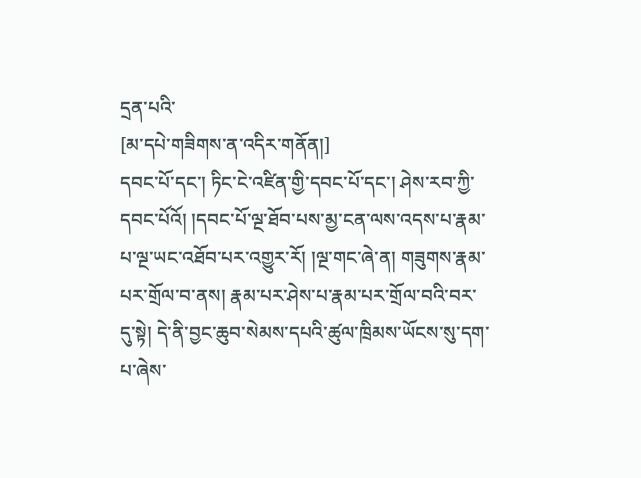དྲན་པའི་
[མ་དཔེ་གཟིགས་ན་འདིར་གནོན།]
དབང་པོ་དང་། ཏིང་ངེ་འཛིན་གྱི་དབང་པོ་དང་། ཤེས་རབ་ཀྱི་དབང་པོའོ། །དབང་པོ་ལྔ་ཐོབ་པས་མྱ་ངན་ལས་འདས་པ་རྣམ་པ་ལྔ་ཡང་འཐོབ་པར་འགྱུར་རོ། །ལྔ་གང་ཞེ་ན། གཟུགས་རྣམ་པར་གྲོལ་བ་ནས། རྣམ་པར་ཤེས་པ་རྣམ་པར་གྲོལ་བའི་བར་དུ་སྟེ། དེ་ནི་བྱང་ཆུབ་སེམས་དཔའི་ཚུལ་ཁྲིམས་ཡོངས་སུ་དག་པ་ཞེས་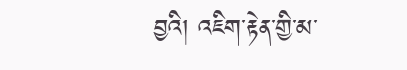བྱའི། འཇིག་རྟེན་གྱི་མ་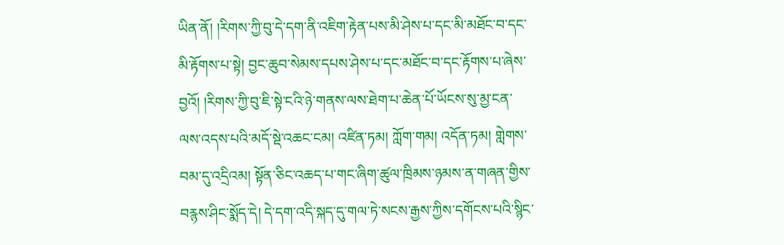ཡིན་ནོ། །རིགས་ཀྱི་བུ་དེ་དག་ནི་འཇིག་རྟེན་པས་མི་ཤེས་པ་དང་མི་མཐོང་བ་དང་མི་རྟོགས་པ་སྟེ། བྱང་ཆུབ་སེམས་དཔས་ཤེས་པ་དང་མཐོང་བ་དང་རྟོགས་པ་ཞེས་བྱའོ། །རིགས་ཀྱི་བུ་ཇི་སྟེ་ངའི་ཉེ་གནས་ལས་ཐེག་པ་ཆེན་པོ་ཡོངས་སུ་མྱ་ངན་ལས་འདས་པའི་མདོ་སྡེ་འཆང་ངམ། འཛིན་ཏམ། ཀློག་གམ། འདོན་ཏམ། གླེགས་བམ་དུ་འདྲིའམ། སྟོན་ཅིང་འཆད་པ་གང་ཞིག་ཚུལ་ཁྲིམས་ཉམས་ན་གཞན་གྱིས་བརྙས་ཤིང་སྨོད་དེ། དེ་དག་འདི་སྐད་དུ་གལ་ཏེ་སངས་རྒྱས་ཀྱིས་དགོངས་པའི་སྙིང་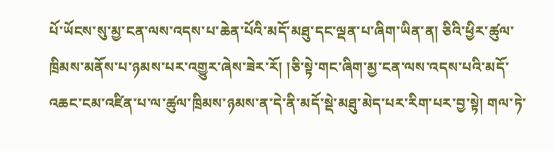པོ་ཡོངས་སུ་མྱ་ངན་ལས་འདས་པ་ཆེན་པོའི་མདོ་མཐུ་དང་ལྡན་པ་ཞིག་ཡིན་ན། ཅིའི་ཕྱིར་ཚུལ་ཁྲིམས་མནོས་པ་ཉམས་པར་འགྱུར་ཞེས་ཟེར་རོ། །ཅི་སྟེ་གང་ཞིག་མྱ་ངན་ལས་འདས་པའི་མདོ་འཆང་ངམ་འཛིན་པ་ལ་ཚུལ་ཁྲིམས་ཉམས་ན་དེ་ནི་མདོ་སྡེ་མཐུ་མེད་པར་རིག་པར་བྱ་སྟེ། གལ་ཏེ་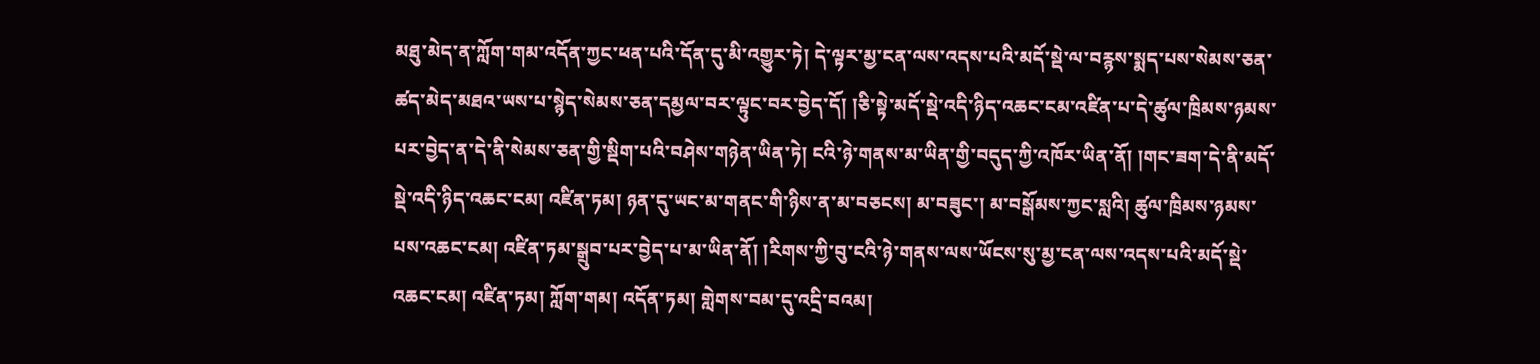མཐུ་མེད་ན་ཀློག་གམ་འདོན་ཀྱང་ཕན་པའི་དོན་དུ་མི་འགྱུར་ཏེ། དེ་ལྟར་མྱ་ངན་ལས་འདས་པའི་མདོ་སྡེ་ལ་བརྙས་སྨད་པས་སེམས་ཅན་ཚད་མེད་མཐའ་ཡས་པ་སྙེད་སེམས་ཅན་དམྱལ་བར་ལྟུང་བར་བྱེད་དོ། །ཅི་སྟེ་མདོ་སྡེ་འདི་ཉིད་འཆང་ངམ་འཛིན་པ་དེ་ཚུལ་ཁྲིམས་ཉམས་པར་བྱེད་ན་དེ་ནི་སེམས་ཅན་གྱི་སྡིག་པའི་བཤེས་གཉེན་ཡིན་ཏེ། ངའི་ཉེ་གནས་མ་ཡིན་གྱི་བདུད་ཀྱི་འཁོར་ཡིན་ནོ། །གང་ཟག་དེ་ནི་མདོ་སྡེ་འདི་ཉིད་འཆང་ངམ། འཛིན་ཏམ། ཉན་དུ་ཡང་མ་གནང་གི་ཉིས་ན་མ་བཅངས། མ་བཟུང་། མ་བསྒོམས་ཀྱང་སླའི། ཚུལ་ཁྲིམས་ཉམས་པས་འཆང་ངམ། འཛིན་ཏམ་སྒྲུབ་པར་བྱེད་པ་མ་ཡིན་ནོ། །རིགས་ཀྱི་བུ་ངའི་ཉེ་གནས་ལས་ཡོངས་སུ་མྱ་ངན་ལས་འདས་པའི་མདོ་སྡེ་འཆང་ངམ། འཛིན་ཏམ། ཀློག་གམ། འདོན་ཏམ། གླེགས་བམ་དུ་འདྲི་བའམ།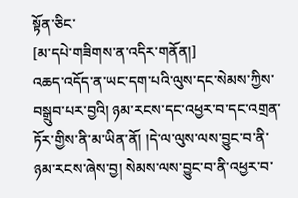སྟོན་ཅིང་
[མ་དཔེ་གཟིགས་ན་འདིར་གནོན།]
འཆད་འདོད་ན་ཡང་དག་པའི་ལུས་དང་སེམས་ཀྱིས་བསྒྲུབ་པར་བྱའི། ཉམ་རངས་དང་འཕྱར་བ་དང་འགྲན་ཏོར་གྱིས་ནི་མ་ཡིན་ནོ། །དེ་ལ་ལུས་ལས་བྱུང་བ་ནི་ཉམ་རངས་ཞེས་བྱ། སེམས་ལས་བྱུང་བ་ནི་འཕྱར་བ་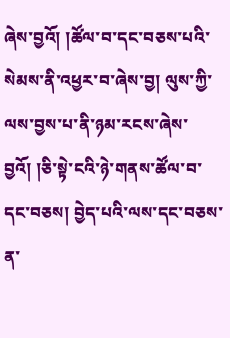ཞེས་བྱའོ། །ཚོལ་བ་དང་བཅས་པའི་སེམས་ནི་འཕྱར་བ་ཞེས་བྱ། ལུས་ཀྱི་ལས་བྱས་པ་ནི་ཉམ་རངས་ཞེས་བྱའོ། །ཅི་སྟེ་ངའི་ཉེ་གནས་ཚོལ་བ་དང་བཅས། བྱེད་པའི་ལས་དང་བཅས་ན་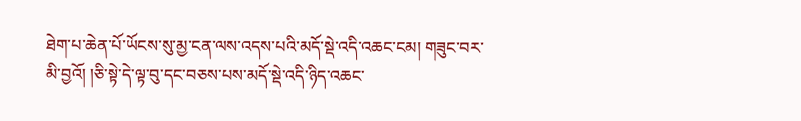ཐེག་པ་ཆེན་པོ་ཡོངས་སུ་མྱ་ངན་ལས་འདས་པའི་མདོ་སྡེ་འདི་འཆང་ངམ། གཟུང་བར་མི་བྱའོ། །ཅི་སྟེ་དེ་ལྟ་བུ་དང་བཅས་པས་མདོ་སྡེ་འདི་ཉིད་འཆང་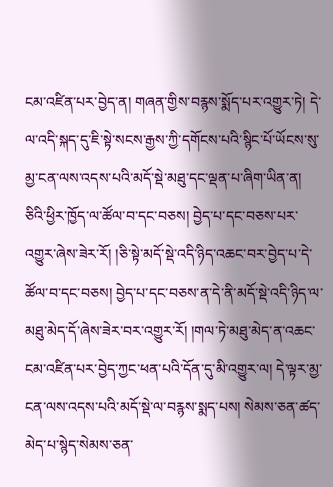ངམ་འཛིན་པར་བྱེད་ན། གཞན་གྱིས་བརྙས་སྨོད་པར་འགྱུར་ཏེ། དེ་ལ་འདི་སྐད་དུ་ཇི་སྟེ་སངས་རྒྱས་ཀྱི་དགོངས་པའི་སྙིང་པོ་ཡོངས་སུ་མྱ་ངན་ལས་འདས་པའི་མདོ་སྡེ་མཐུ་དང་ལྡན་པ་ཞིག་ཡིན་ན། ཅིའི་ཕྱིར་ཁྱོད་ལ་ཚོལ་བ་དང་བཅས། བྱེད་པ་དང་བཅས་པར་འགྱུར་ཞེས་ཟེར་རོ། །ཅི་སྟེ་མདོ་སྡེ་འདི་ཉིད་འཆང་བར་བྱེད་པ་དེ་ཚོལ་བ་དང་བཅས། བྱེད་པ་དང་བཅས་ན་དེ་ནི་མདོ་སྡེ་འདི་ཉིད་ལ་མཐུ་མེད་དོ་ཞེས་ཟེར་བར་འགྱུར་རོ། །གལ་ཏེ་མཐུ་མེད་ན་འཆང་ངམ་འཛིན་པར་བྱེད་ཀྱང་ཕན་པའི་དོན་དུ་མི་འགྱུར་ལ། དེ་ལྟར་མྱ་ངན་ལས་འདས་པའི་མདོ་སྡེ་ལ་བརྙས་སྨད་པས། སེམས་ཅན་ཚད་མེད་པ་སྙེད་སེམས་ཅན་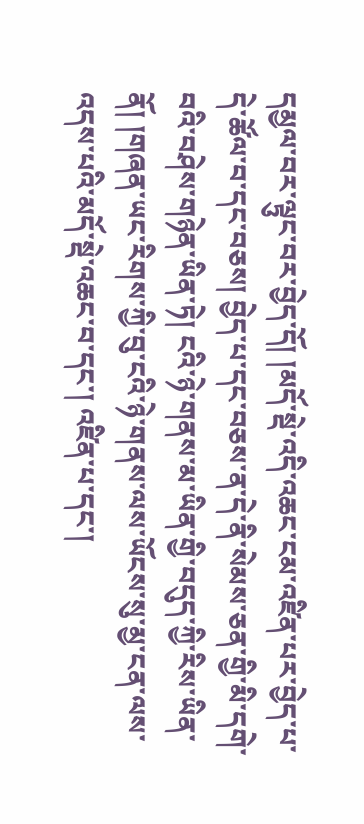དམྱལ་བར་ལྟུང་བར་བྱེད་དོ། །མདོ་སྡེ་འདི་འཆང་ངམ་འཛིན་པར་བྱེད་པ་དེ་ཚོལ་བ་དང་བཅས། བྱེད་པ་དང་བཅས་ན་དེ་ནི་སེམས་ཅན་གྱི་མི་དགེ་བའི་བཤེས་གཉེན་ཡིན་ཏེ། ངའི་ཉེ་གནས་མ་ཡིན་གྱི་བདུད་ཀྱི་རིས་ཡིན་ནོ། །གཞན་ཡང་རིགས་ཀྱི་བུ་ངའི་ཉེ་གནས་ལས་ཡོངས་སུ་མྱ་ངན་ལས་འདས་པའི་མདོ་སྡེ་འཆང་བ་དང་། འཛིན་པ་དང་།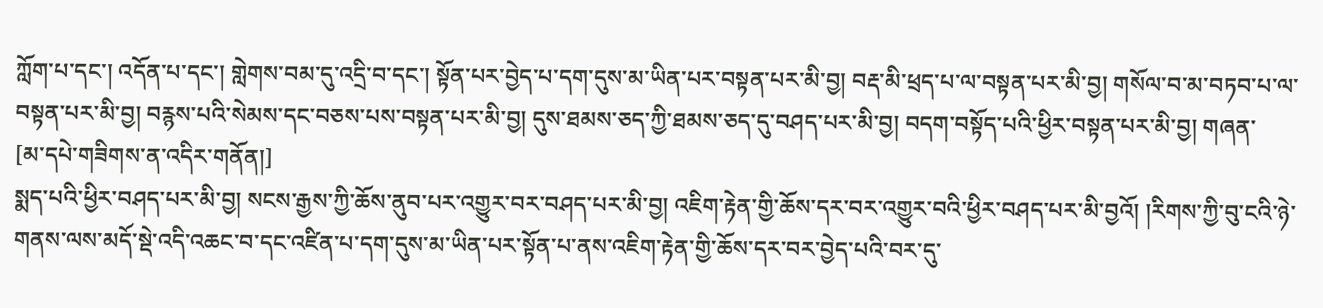ཀློག་པ་དང་། འདོན་པ་དང་། གླེགས་བམ་དུ་འདྲི་བ་དང་། སྟོན་པར་བྱེད་པ་དག་དུས་མ་ཡིན་པར་བསྟན་པར་མི་བྱ། བརྡ་མི་ཕྲད་པ་ལ་བསྟན་པར་མི་བྱ། གསོལ་བ་མ་བཏབ་པ་ལ་བསྟན་པར་མི་བྱ། བརྙས་པའི་སེམས་དང་བཅས་པས་བསྟན་པར་མི་བྱ། དུས་ཐམས་ཅད་ཀྱི་ཐམས་ཅད་དུ་བཤད་པར་མི་བྱ། བདག་བསྟོད་པའི་ཕྱིར་བསྟན་པར་མི་བྱ། གཞན་
[མ་དཔེ་གཟིགས་ན་འདིར་གནོན།]
སྨད་པའི་ཕྱིར་བཤད་པར་མི་བྱ། སངས་རྒྱས་ཀྱི་ཆོས་ནུབ་པར་འགྱུར་བར་བཤད་པར་མི་བྱ། འཇིག་རྟེན་གྱི་ཆོས་དར་བར་འགྱུར་བའི་ཕྱིར་བཤད་པར་མི་བྱའོ། །རིགས་ཀྱི་བུ་ངའི་ཉེ་གནས་ལས་མདོ་སྡེ་འདི་འཆང་བ་དང་འཛིན་པ་དག་དུས་མ་ཡིན་པར་སྟོན་པ་ནས་འཇིག་རྟེན་གྱི་ཆོས་དར་བར་བྱེད་པའི་བར་དུ་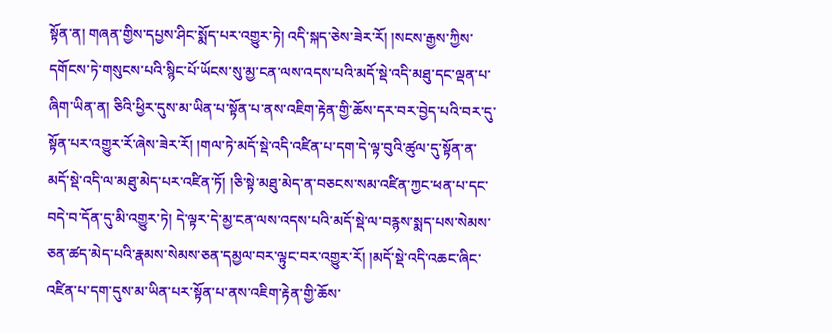སྟོན་ན། གཞན་གྱིས་དཔྱས་ཤིང་སྨོད་པར་འགྱུར་ཏེ། འདི་སྐད་ཅེས་ཟེར་རོ། །སངས་རྒྱས་ཀྱིས་དགོངས་ཏེ་གསུངས་པའི་སྙིང་པོ་ཡོངས་སུ་མྱ་ངན་ལས་འདས་པའི་མདོ་སྡེ་འདི་མཐུ་དང་ལྡན་པ་ཞིག་ཡིན་ན། ཅིའི་ཕྱིར་དུས་མ་ཡིན་པ་སྟོན་པ་ནས་འཇིག་རྟེན་གྱི་ཆོས་དར་བར་བྱེད་པའི་བར་དུ་སྟོན་པར་འགྱུར་རོ་ཞེས་ཟེར་རོ། །གལ་ཏེ་མདོ་སྡེ་འདི་འཛིན་པ་དག་དེ་ལྟ་བུའི་ཚུལ་དུ་སྟོན་ན་མདོ་སྡེ་འདི་ལ་མཐུ་མེད་པར་འཛིན་ཏོ། །ཅི་སྟེ་མཐུ་མེད་ན་བཅངས་སམ་འཛིན་ཀྱང་ཕན་པ་དང་བདེ་བ་དོན་དུ་མི་འགྱུར་ཏེ། དེ་ལྟར་དེ་མྱ་ངན་ལས་འདས་པའི་མདོ་སྡེ་ལ་བརྙས་སྨད་པས་སེམས་ཅན་ཚད་མེད་པའི་རྣམས་སེམས་ཅན་དམྱལ་བར་ལྟུང་བར་འགྱུར་རོ། །མདོ་སྡེ་འདི་འཆང་ཞིང་འཛིན་པ་དག་དུས་མ་ཡིན་པར་སྟོན་པ་ནས་འཇིག་རྟེན་གྱི་ཆོས་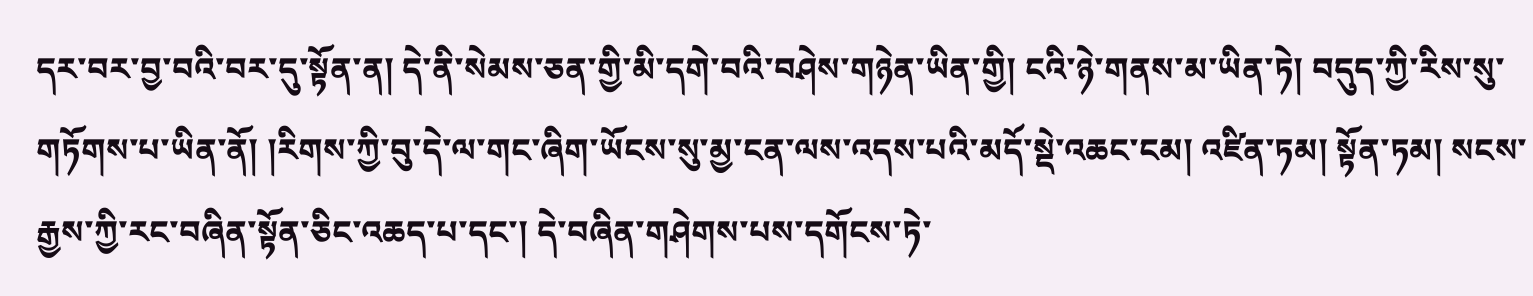དར་བར་བྱ་བའི་བར་དུ་སྟོན་ན། དེ་ནི་སེམས་ཅན་གྱི་མི་དགེ་བའི་བཤེས་གཉེན་ཡིན་གྱི། ངའི་ཉེ་གནས་མ་ཡིན་ཏེ། བདུད་ཀྱི་རིས་སུ་གཏོགས་པ་ཡིན་ནོ། །རིགས་ཀྱི་བུ་དེ་ལ་གང་ཞིག་ཡོངས་སུ་མྱ་ངན་ལས་འདས་པའི་མདོ་སྡེ་འཆང་ངམ། འཛིན་ཏམ། སྟོན་ཏམ། སངས་རྒྱས་ཀྱི་རང་བཞིན་སྟོན་ཅིང་འཆད་པ་དང་། དེ་བཞིན་གཤེགས་པས་དགོངས་ཏེ་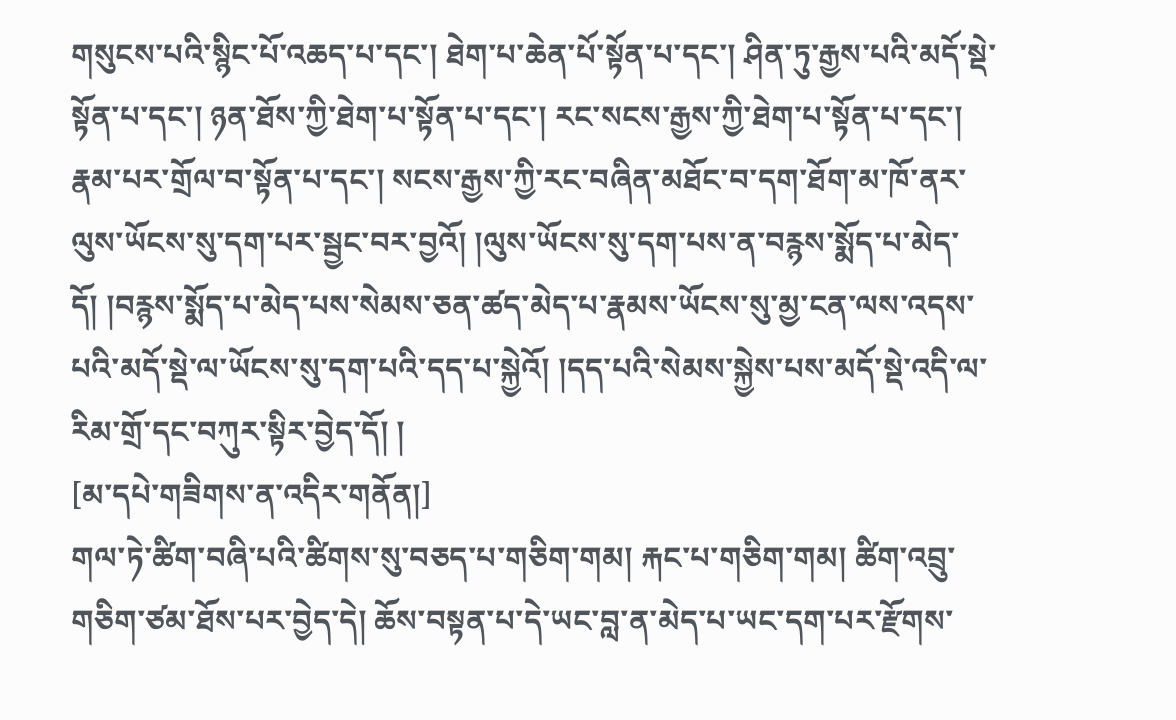གསུངས་པའི་སྙིང་པོ་འཆད་པ་དང་། ཐེག་པ་ཆེན་པོ་སྟོན་པ་དང་། ཤིན་ཏུ་རྒྱས་པའི་མདོ་སྡེ་སྟོན་པ་དང་། ཉན་ཐོས་ཀྱི་ཐེག་པ་སྟོན་པ་དང་། རང་སངས་རྒྱས་ཀྱི་ཐེག་པ་སྟོན་པ་དང་། རྣམ་པར་གྲོལ་བ་སྟོན་པ་དང་། སངས་རྒྱས་ཀྱི་རང་བཞིན་མཐོང་བ་དག་ཐོག་མ་ཁོ་ནར་ལུས་ཡོངས་སུ་དག་པར་སྦྱང་བར་བྱའོ། །ལུས་ཡོངས་སུ་དག་པས་ན་བརྙས་སྨོད་པ་མེད་དོ། །བརྙས་སྨོད་པ་མེད་པས་སེམས་ཅན་ཚད་མེད་པ་རྣམས་ཡོངས་སུ་མྱ་ངན་ལས་འདས་པའི་མདོ་སྡེ་ལ་ཡོངས་སུ་དག་པའི་དད་པ་སྐྱེའོ། །དད་པའི་སེམས་སྐྱེས་པས་མདོ་སྡེ་འདི་ལ་རིམ་གྲོ་དང་བཀུར་སྟིར་བྱེད་དོ། །
[མ་དཔེ་གཟིགས་ན་འདིར་གནོན།]
གལ་ཏེ་ཚིག་བཞི་པའི་ཚིགས་སུ་བཅད་པ་གཅིག་གམ། རྐང་པ་གཅིག་གམ། ཚིག་འབྲུ་གཅིག་ཙམ་ཐོས་པར་བྱེད་དེ། ཆོས་བསྟན་པ་དེ་ཡང་བླ་ན་མེད་པ་ཡང་དག་པར་རྫོགས་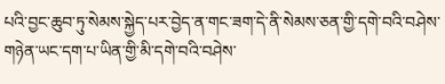པའི་བྱང་ཆུབ་ཏུ་སེམས་སྐྱེད་པར་བྱེད་ན་གང་ཟག་དེ་ནི་སེམས་ཅན་གྱི་དགེ་བའི་བཤེས་གཉེན་ཡང་དག་པ་ཡིན་གྱི་མི་དགེ་བའི་བཤེས་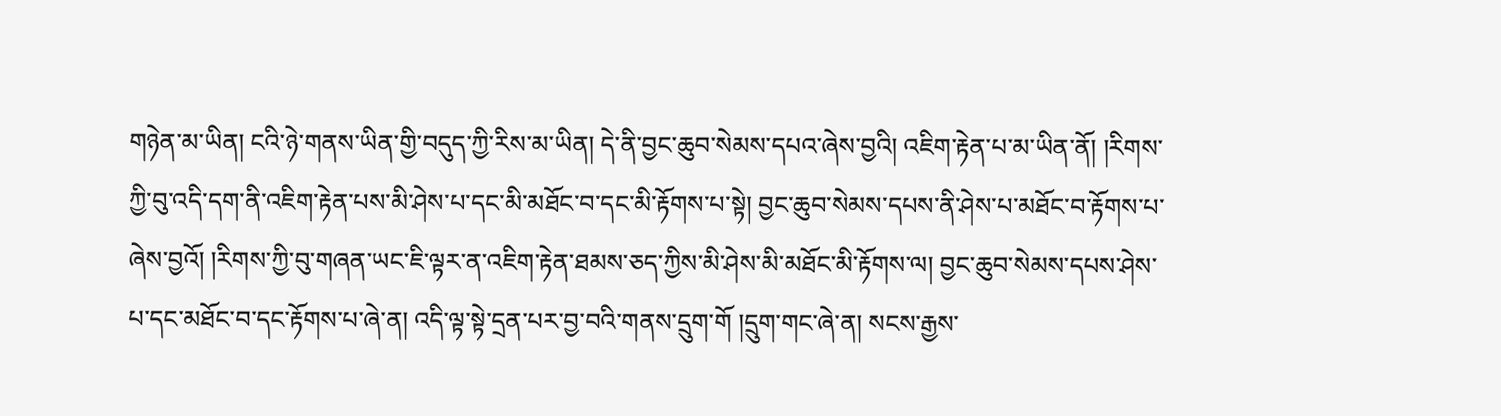གཉེན་མ་ཡིན། ངའི་ཉེ་གནས་ཡིན་གྱི་བདུད་ཀྱི་རིས་མ་ཡིན། དེ་ནི་བྱང་ཆུབ་སེམས་དཔའ་ཞེས་བྱའི། འཇིག་རྟེན་པ་མ་ཡིན་ནོ། །རིགས་ཀྱི་བུ་འདི་དག་ནི་འཇིག་རྟེན་པས་མི་ཤེས་པ་དང་མི་མཐོང་བ་དང་མི་རྟོགས་པ་སྟེ། བྱང་ཆུབ་སེམས་དཔས་ནི་ཤེས་པ་མཐོང་བ་རྟོགས་པ་ཞེས་བྱའོ། །རིགས་ཀྱི་བུ་གཞན་ཡང་ཇི་ལྟར་ན་འཇིག་རྟེན་ཐམས་ཅད་ཀྱིས་མི་ཤེས་མི་མཐོང་མི་རྟོགས་ལ། བྱང་ཆུབ་སེམས་དཔས་ཤེས་པ་དང་མཐོང་བ་དང་རྟོགས་པ་ཞེ་ན། འདི་ལྟ་སྟེ་དྲན་པར་བྱ་བའི་གནས་དྲུག་གོ །དྲུག་གང་ཞེ་ན། སངས་རྒྱས་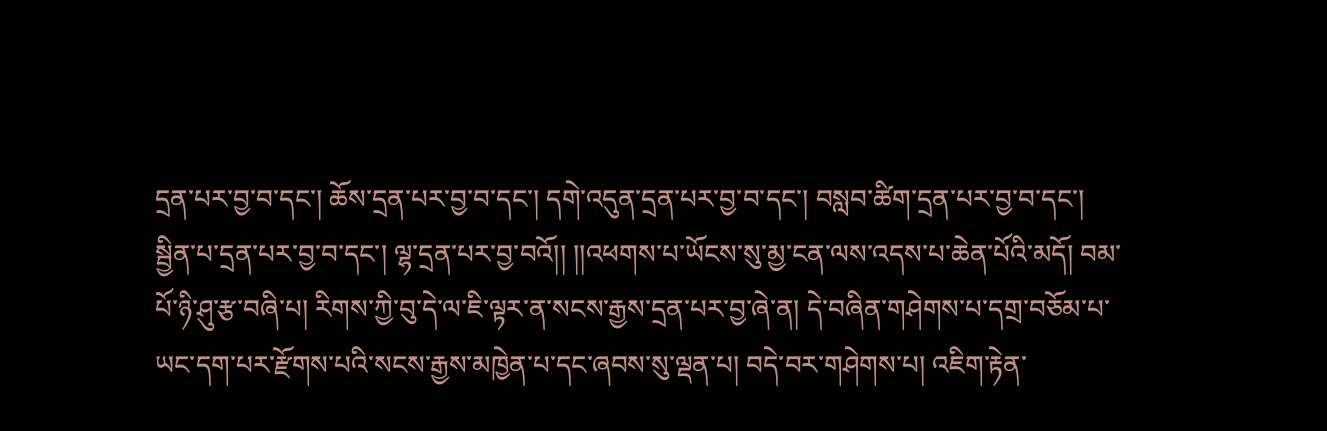དྲན་པར་བྱ་བ་དང་། ཆོས་དྲན་པར་བྱ་བ་དང་། དགེ་འདུན་དྲན་པར་བྱ་བ་དང་། བསླབ་ཚིག་དྲན་པར་བྱ་བ་དང་། སྦྱིན་པ་དྲན་པར་བྱ་བ་དང་། ལྷ་དྲན་པར་བྱ་བའོ།། །།འཕགས་པ་ཡོངས་སུ་མྱ་ངན་ལས་འདས་པ་ཆེན་པོའི་མདོ། བམ་པོ་ཉི་ཤུ་རྩ་བཞི་པ། རིགས་ཀྱི་བུ་དེ་ལ་ཇི་ལྟར་ན་སངས་རྒྱས་དྲན་པར་བྱ་ཞེ་ན། དེ་བཞིན་གཤེགས་པ་དགྲ་བཅོམ་པ་ཡང་དག་པར་རྫོགས་པའི་སངས་རྒྱས་མཁྱེན་པ་དང་ཞབས་སུ་ལྡན་པ། བདེ་བར་གཤེགས་པ། འཇིག་རྟེན་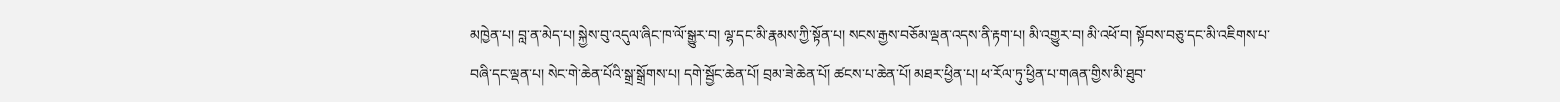མཁྱེན་པ། བླ་ན་མེད་པ། སྐྱེས་བུ་འདུལ་ཞིང་ཁ་ལོ་སྒྱུར་བ། ལྷ་དང་མི་རྣམས་ཀྱི་སྟོན་པ། སངས་རྒྱས་བཅོམ་ལྡན་འདས་ནི་རྟག་པ། མི་འགྱུར་བ། མི་འཕོ་བ། སྟོབས་བཅུ་དང་མི་འཇིགས་པ་བཞི་དང་ལྡན་པ། སེང་གེ་ཆེན་པོའི་སྒྲ་སྒྲོགས་པ། དགེ་སྦྱོང་ཆེན་པོ། བྲམ་ཟེ་ཆེན་པོ། ཚངས་པ་ཆེན་པོ། མཐར་ཕྱིན་པ། ཕ་རོལ་ཏུ་ཕྱིན་པ་གཞན་གྱིས་མི་ཐུབ་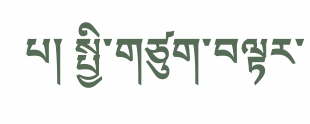པ། སྤྱི་གཙུག་བལྟར་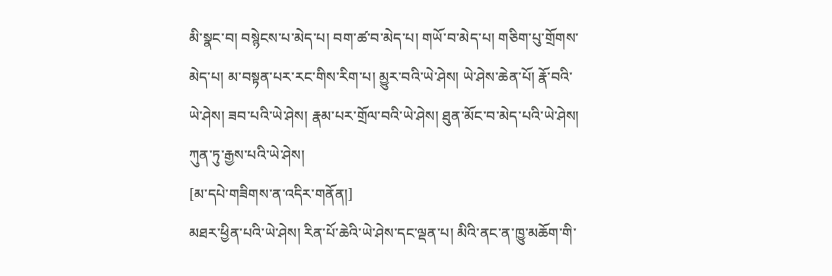མི་སྣང་བ། བསྙེངས་པ་མེད་པ། བག་ཚ་བ་མེད་པ། གཡོ་བ་མེད་པ། གཅིག་པུ་གྲོགས་མེད་པ། མ་བསྟན་པར་རང་གིས་རིག་པ། མྱུར་བའི་ཡེ་ཤེས། ཡེ་ཤེས་ཆེན་པོ། རྣོ་བའི་ཡེ་ཤེས། ཟབ་པའི་ཡེ་ཤེས། རྣམ་པར་གྲོལ་བའི་ཡེ་ཤེས། ཐུན་མོང་བ་མེད་པའི་ཡེ་ཤེས། ཀུན་ཏུ་རྒྱས་པའི་ཡེ་ཤེས།
[མ་དཔེ་གཟིགས་ན་འདིར་གནོན།]
མཐར་ཕྱིན་པའི་ཡེ་ཤེས། རིན་པོ་ཆེའི་ཡེ་ཤེས་དང་ལྡན་པ། མིའི་ནང་ན་ཁྱུ་མཆོག་གི་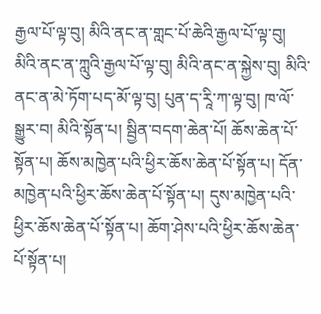རྒྱལ་པོ་ལྟ་བུ། མིའི་ནང་ན་གླང་པོ་ཆེའི་རྒྱལ་པོ་ལྟ་བུ། མིའི་ནང་ན་ཀླུའི་རྒྱལ་པོ་ལྟ་བུ། མིའི་ནང་ན་སྐྱེས་བུ། མིའི་ནང་ན་མེ་ཏོག་པད་མོ་ལྟ་བུ། པུན་ད་རཱི་ཀ་ལྟ་བུ། ཁ་ལོ་སྒྱུར་བ། མིའི་སྟོན་པ། སྦྱིན་བདག་ཆེན་པོ། ཆོས་ཆེན་པོ་སྟོན་པ། ཆོས་མཁྱེན་པའི་ཕྱིར་ཆོས་ཆེན་པོ་སྟོན་པ། དོན་མཁྱེན་པའི་ཕྱིར་ཆོས་ཆེན་པོ་སྟོན་པ། དུས་མཁྱེན་པའི་ཕྱིར་ཆོས་ཆེན་པོ་སྟོན་པ། ཆོག་ཤེས་པའི་ཕྱིར་ཆོས་ཆེན་པོ་སྟོན་པ།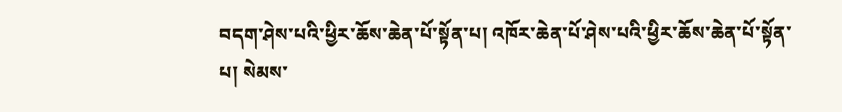བདག་ཤེས་པའི་ཕྱིར་ཆོས་ཆེན་པོ་སྟོན་པ། འཁོར་ཆེན་པོ་ཤེས་པའི་ཕྱིར་ཆོས་ཆེན་པོ་སྟོན་པ། སེམས་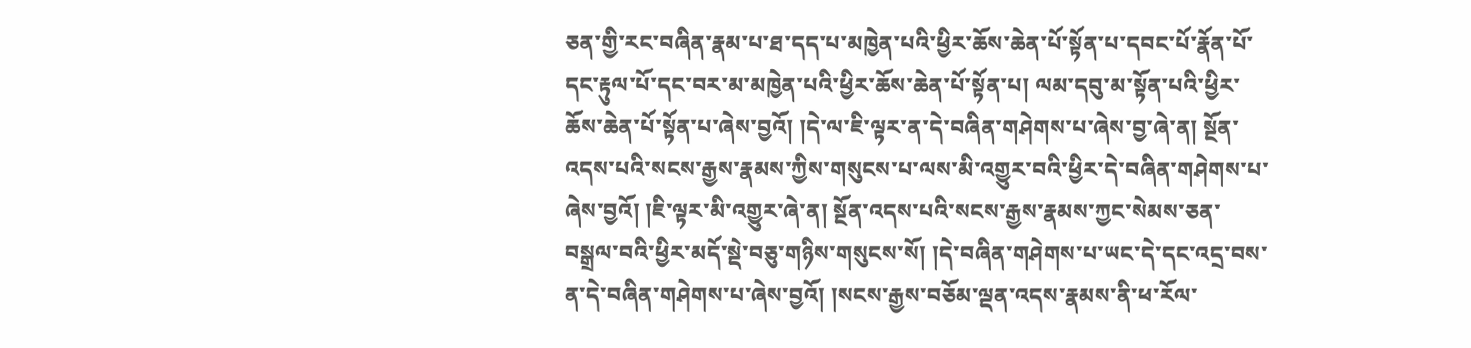ཅན་གྱི་རང་བཞིན་རྣམ་པ་ཐ་དད་པ་མཁྱེན་པའི་ཕྱིར་ཆོས་ཆེན་པོ་སྟོན་པ་དབང་པོ་རྣོན་པོ་དང་རྟུལ་པོ་དང་བར་མ་མཁྱེན་པའི་ཕྱིར་ཆོས་ཆེན་པོ་སྟོན་པ། ལམ་དབུ་མ་སྟོན་པའི་ཕྱིར་ཆོས་ཆེན་པོ་སྟོན་པ་ཞེས་བྱའོ། །དེ་ལ་ཇི་ལྟར་ན་དེ་བཞིན་གཤེགས་པ་ཞེས་བྱ་ཞེ་ན། སྔོན་འདས་པའི་སངས་རྒྱས་རྣམས་ཀྱིས་གསུངས་པ་ལས་མི་འགྱུར་བའི་ཕྱིར་དེ་བཞིན་གཤེགས་པ་ཞེས་བྱའོ། །ཇི་ལྟར་མི་འགྱུར་ཞེ་ན། སྔོན་འདས་པའི་སངས་རྒྱས་རྣམས་ཀྱང་སེམས་ཅན་བསྒྲལ་བའི་ཕྱིར་མདོ་སྡེ་བཅུ་གཉིས་གསུངས་སོ། །དེ་བཞིན་གཤེགས་པ་ཡང་དེ་དང་འདྲ་བས་ན་དེ་བཞིན་གཤེགས་པ་ཞེས་བྱའོ། །སངས་རྒྱས་བཅོམ་ལྡན་འདས་རྣམས་ནི་ཕ་རོལ་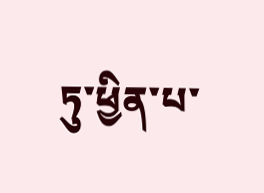ཏུ་ཕྱིན་པ་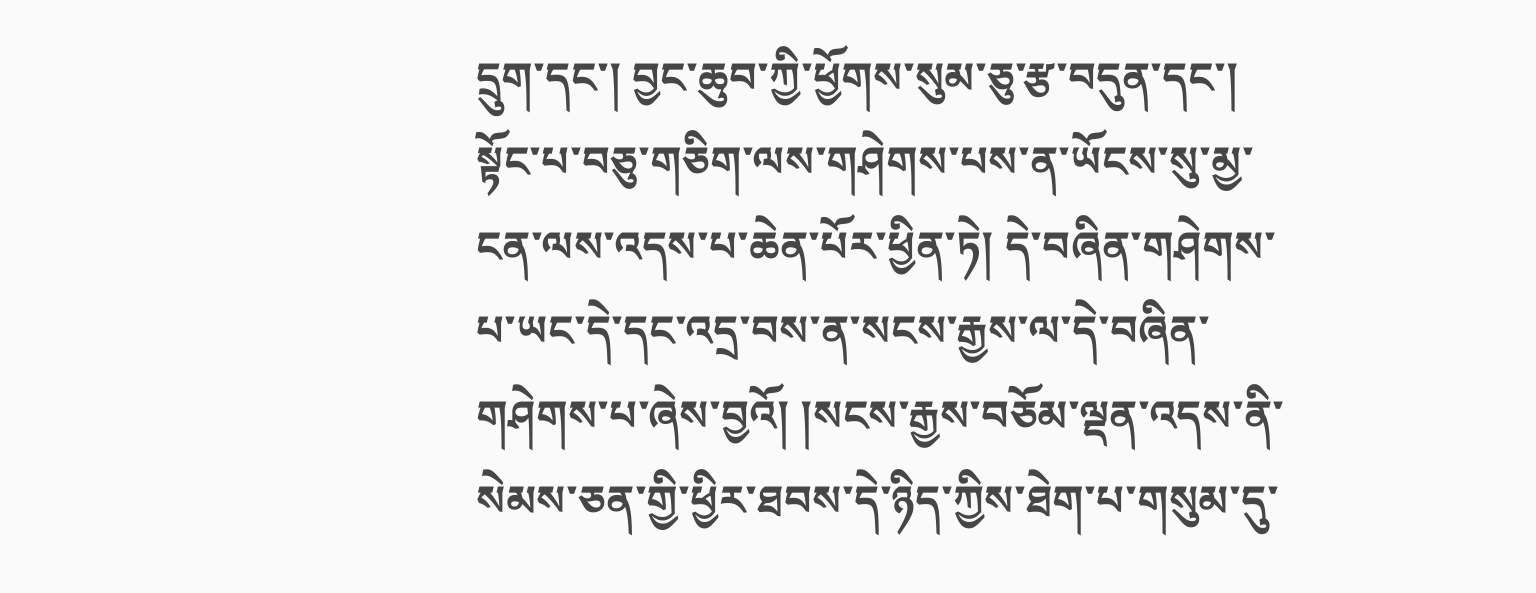དྲུག་དང་། བྱང་ཆུབ་ཀྱི་ཕྱོགས་སུམ་ཅུ་རྩ་བདུན་དང་། སྟོང་པ་བཅུ་གཅིག་ལས་གཤེགས་པས་ན་ཡོངས་སུ་མྱ་ངན་ལས་འདས་པ་ཆེན་པོར་ཕྱིན་ཏེ། དེ་བཞིན་གཤེགས་པ་ཡང་དེ་དང་འདྲ་བས་ན་སངས་རྒྱས་ལ་དེ་བཞིན་གཤེགས་པ་ཞེས་བྱའོ། །སངས་རྒྱས་བཅོམ་ལྡན་འདས་ནི་སེམས་ཅན་གྱི་ཕྱིར་ཐབས་དེ་ཉིད་ཀྱིས་ཐེག་པ་གསུམ་དུ་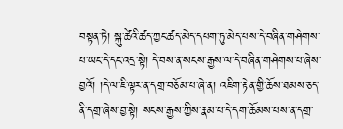བསྟན་ཏེ། སྐུ་ཚེའི་ཚད་ཀྱང་ཚད་མེད་དཔག་ཏུ་མེད་པས་དེ་བཞིན་གཤེགས་པ་ཡང་དེ་དང་འདྲ་སྟེ། དེ་བས་ན་སངས་རྒྱས་ལ་དེ་བཞིན་གཤེགས་པ་ཞེས་བྱའོ། །དེ་ལ་ཇི་ལྟར་ན་དགྲ་བཅོམ་པ་ཞེ་ན། འཇིག་རྟེན་གྱི་ཆོས་ཐམས་ཅད་ནི་དགྲ་ཞེས་བྱ་སྟེ། སངས་རྒྱས་ཀྱིས་རྣམ་པ་དེ་དག་ཆོམས་པས་ན་དགྲ་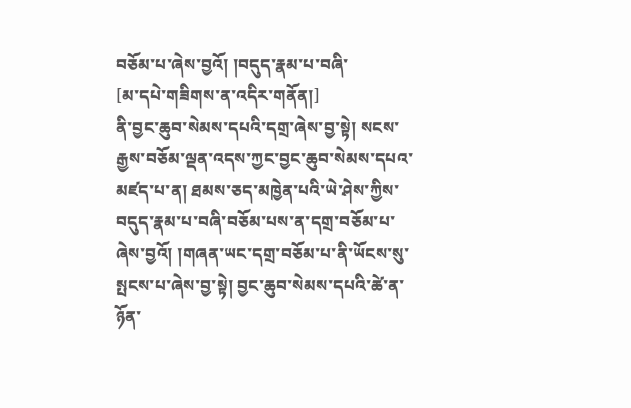བཅོམ་པ་ཞེས་བྱའོ། །བདུད་རྣམ་པ་བཞི་
[མ་དཔེ་གཟིགས་ན་འདིར་གནོན།]
ནི་བྱང་ཆུབ་སེམས་དཔའི་དགྲ་ཞེས་བྱ་སྟེ། སངས་རྒྱས་བཅོམ་ལྡན་འདས་ཀྱང་བྱང་ཆུབ་སེམས་དཔའ་མཛད་པ་ན། ཐམས་ཅད་མཁྱེན་པའི་ཡེ་ཤེས་ཀྱིས་བདུད་རྣམ་པ་བཞི་བཅོམ་པས་ན་དགྲ་བཅོམ་པ་ཞེས་བྱའོ། །གཞན་ཡང་དགྲ་བཅོམ་པ་ནི་ཡོངས་སུ་སྤངས་པ་ཞེས་བྱ་སྟེ། བྱང་ཆུབ་སེམས་དཔའི་ཚེ་ན་ཉོན་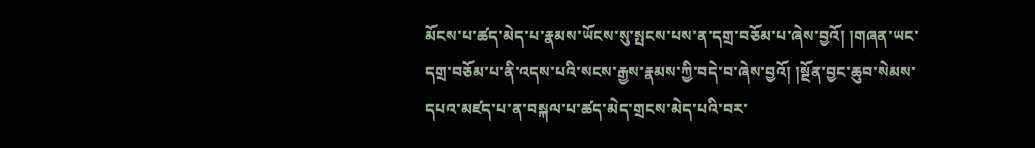མོངས་པ་ཚད་མེད་པ་རྣམས་ཡོངས་སུ་སྤངས་པས་ན་དགྲ་བཅོམ་པ་ཞེས་བྱའོ། །གཞན་ཡང་དགྲ་བཅོམ་པ་ནི་འདས་པའི་སངས་རྒྱས་རྣམས་ཀྱི་བདེ་བ་ཞེས་བྱའོ། །སྔོན་བྱང་ཆུབ་སེམས་དཔའ་མཛད་པ་ན་བསྐལ་པ་ཚད་མེད་གྲངས་མེད་པའི་བར་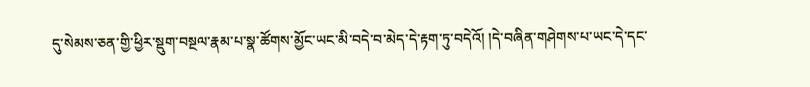དུ་སེམས་ཅན་གྱི་ཕྱིར་སྡུག་བསྔལ་རྣམ་པ་སྣ་ཚོགས་མྱོང་ཡང་མི་བདེ་བ་མེད་དེ་རྟག་ཏུ་བདེའོ། །དེ་བཞིན་གཤེགས་པ་ཡང་དེ་དང་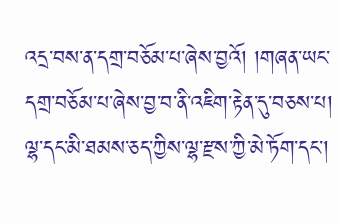འདྲ་བས་ན་དགྲ་བཅོམ་པ་ཞེས་བྱའོ། །གཞན་ཡང་དགྲ་བཅོམ་པ་ཞེས་བྱ་བ་ནི་འཇིག་རྟེན་དུ་བཅས་པ། ལྷ་དང་མི་ཐམས་ཅད་ཀྱིས་ལྷ་རྫས་ཀྱི་མེ་ཏོག་དང་།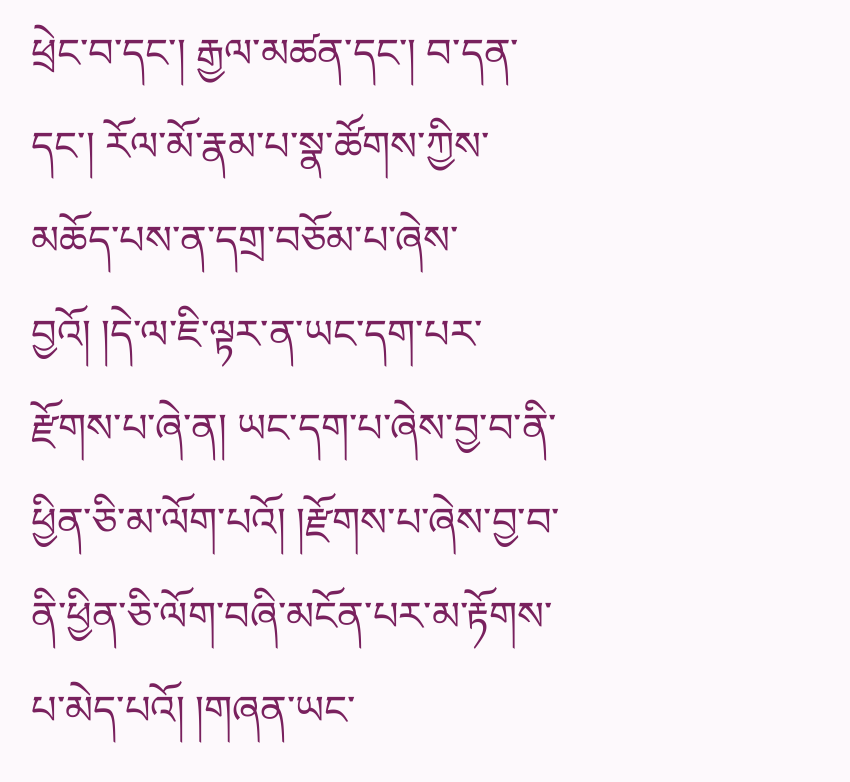ཕྲེང་བ་དང་། རྒྱལ་མཚན་དང་། བ་དན་དང་། རོལ་མོ་རྣམ་པ་སྣ་ཚོགས་ཀྱིས་མཆོད་པས་ན་དགྲ་བཅོམ་པ་ཞེས་བྱའོ། །དེ་ལ་ཇི་ལྟར་ན་ཡང་དག་པར་རྫོགས་པ་ཞེ་ན། ཡང་དག་པ་ཞེས་བྱ་བ་ནི་ཕྱིན་ཅི་མ་ལོག་པའོ། །རྫོགས་པ་ཞེས་བྱ་བ་ནི་ཕྱིན་ཅི་ལོག་བཞི་མངོན་པར་མ་རྟོགས་པ་མེད་པའོ། །གཞན་ཡང་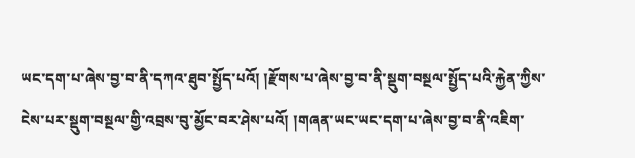ཡང་དག་པ་ཞེས་བྱ་བ་ནི་དཀའ་ཐུབ་སྤྱོད་པའོ། །རྫོགས་པ་ཞེས་བྱ་བ་ནི་སྡུག་བསྔལ་སྤྱོད་པའི་རྐྱེན་ཀྱིས་ངེས་པར་སྡུག་བསྔལ་གྱི་འབྲས་བུ་མྱོང་བར་ཤེས་པའོ། །གཞན་ཡང་ཡང་དག་པ་ཞེས་བྱ་བ་ནི་འཇིག་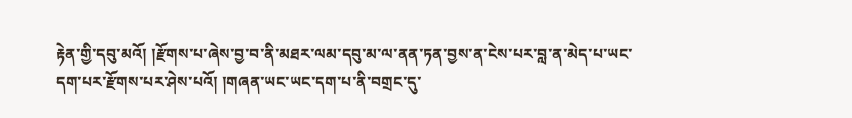རྟེན་གྱི་དབུ་མའོ། །རྫོགས་པ་ཞེས་བྱ་བ་ནི་མཐར་ལམ་དབུ་མ་ལ་ནན་ཏན་བྱས་ན་ངེས་པར་བླ་ན་མེད་པ་ཡང་དག་པར་རྫོགས་པར་ཤེས་པའོ། །གཞན་ཡང་ཡང་དག་པ་ནི་བགྲང་དུ་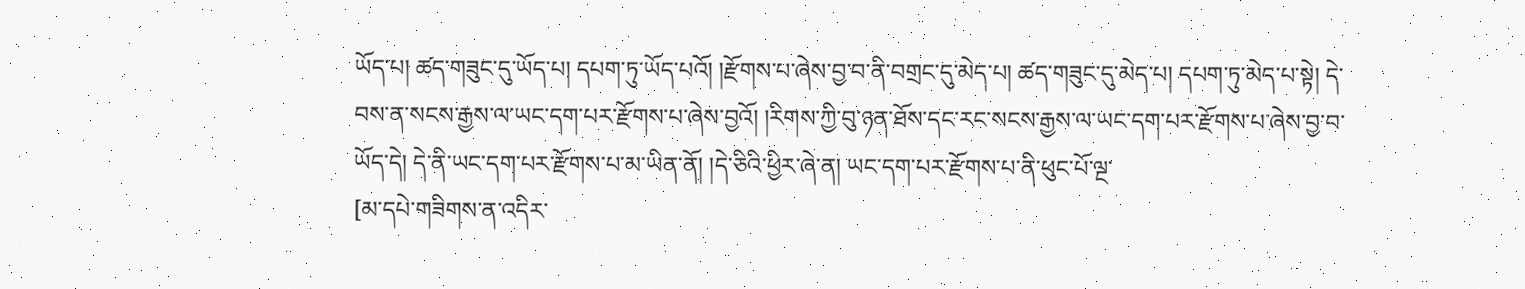ཡོད་པ། ཚད་གཟུང་དུ་ཡོད་པ། དཔག་ཏུ་ཡོད་པའོ། །རྫོགས་པ་ཞེས་བྱ་བ་ནི་བགྲང་དུ་མེད་པ། ཚད་གཟུང་དུ་མེད་པ། དཔག་ཏུ་མེད་པ་སྟེ། དེ་བས་ན་སངས་རྒྱས་ལ་ཡང་དག་པར་རྫོགས་པ་ཞེས་བྱའོ། །རིགས་ཀྱི་བུ་ཉན་ཐོས་དང་རང་སངས་རྒྱས་ལ་ཡང་དག་པར་རྫོགས་པ་ཞེས་བྱ་བ་ཡོད་དེ། དེ་ནི་ཡང་དག་པར་རྫོགས་པ་མ་ཡིན་ནོ། །དེ་ཅིའི་ཕྱིར་ཞེ་ན། ཡང་དག་པར་རྫོགས་པ་ནི་ཕུང་པོ་ལྔ་
[མ་དཔེ་གཟིགས་ན་འདིར་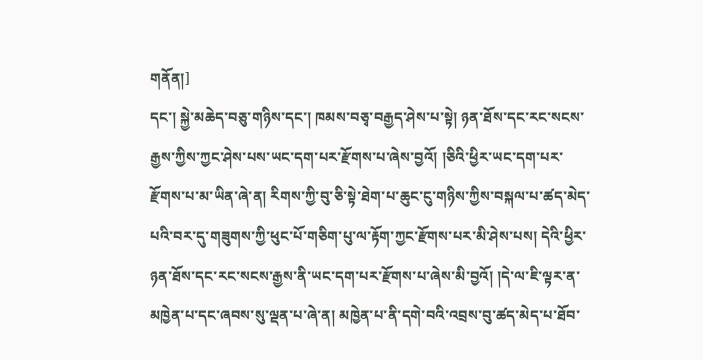གནོན།]
དང་། སྐྱེ་མཆེད་བཅུ་གཉིས་དང་། ཁམས་བཅྭ་བརྒྱད་ཤེས་པ་སྟེ། ཉན་ཐོས་དང་རང་སངས་རྒྱས་ཀྱིས་ཀྱང་ཤེས་པས་ཡང་དག་པར་རྫོགས་པ་ཞེས་བྱའོ། །ཅིའི་ཕྱིར་ཡང་དག་པར་རྫོགས་པ་མ་ཡིན་ཞེ་ན། རིགས་ཀྱི་བུ་ཅི་སྟེ་ཐེག་པ་ཆུང་ངུ་གཉིས་ཀྱིས་བསྐལ་པ་ཚད་མེད་པའི་བར་དུ་གཟུགས་ཀྱི་ཕུང་པོ་གཅིག་པུ་ལ་རྟོག་ཀྱང་རྫོགས་པར་མི་ཤེས་པས། དེའི་ཕྱིར་ཉན་ཐོས་དང་རང་སངས་རྒྱས་ནི་ཡང་དག་པར་རྫོགས་པ་ཞེས་མི་བྱའོ། །དེ་ལ་ཇི་ལྟར་ན་མཁྱེན་པ་དང་ཞབས་སུ་ལྡན་པ་ཞེ་ན། མཁྱེན་པ་ནི་དགེ་བའི་འབྲས་བུ་ཚད་མེད་པ་ཐོབ་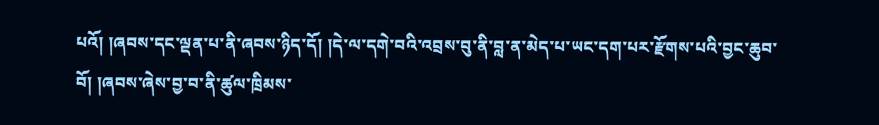པའོ། །ཞབས་དང་ལྡན་པ་ནི་ཞབས་ཉིད་དོ། །དེ་ལ་དགེ་བའི་འབྲས་བུ་ནི་བླ་ན་མེད་པ་ཡང་དག་པར་རྫོགས་པའི་བྱང་ཆུབ་བོ། །ཞབས་ཞེས་བྱ་བ་ནི་ཚུལ་ཁྲིམས་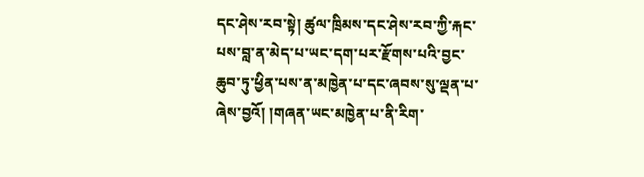དང་ཤེས་རབ་སྟེ། ཚུལ་ཁྲིམས་དང་ཤེས་རབ་ཀྱི་རྐང་པས་བླ་ན་མེད་པ་ཡང་དག་པར་རྫོགས་པའི་བྱང་ཆུབ་ཏུ་ཕྱིན་པས་ན་མཁྱེན་པ་དང་ཞབས་སུ་ལྡན་པ་ཞེས་བྱའོ། །གཞན་ཡང་མཁྱེན་པ་ནི་རིག་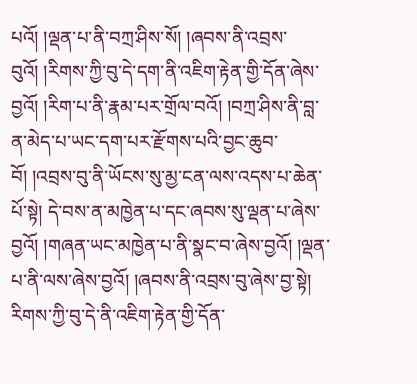པའོ། །ལྡན་པ་ནི་བཀྲ་ཤིས་སོ། །ཞབས་ནི་འབྲས་བུའོ། །རིགས་ཀྱི་བུ་དེ་དག་ནི་འཇིག་རྟེན་གྱི་དོན་ཞེས་བྱའོ། །རིག་པ་ནི་རྣམ་པར་གྲོལ་བའོ། །བཀྲ་ཤིས་ནི་བླ་ན་མེད་པ་ཡང་དག་པར་རྫོགས་པའི་བྱང་ཆུབ་བོ། །འབྲས་བུ་ནི་ཡོངས་སུ་མྱ་ངན་ལས་འདས་པ་ཆེན་པོ་སྟེ། དེ་བས་ན་མཁྱེན་པ་དང་ཞབས་སུ་ལྡན་པ་ཞེས་བྱའོ། །གཞན་ཡང་མཁྱེན་པ་ནི་སྣང་བ་ཞེས་བྱའོ། །ལྡན་པ་ནི་ལས་ཞེས་བྱའོ། །ཞབས་ནི་འབྲས་བུ་ཞེས་བྱ་སྟེ། རིགས་ཀྱི་བུ་དེ་ནི་འཇིག་རྟེན་གྱི་དོན་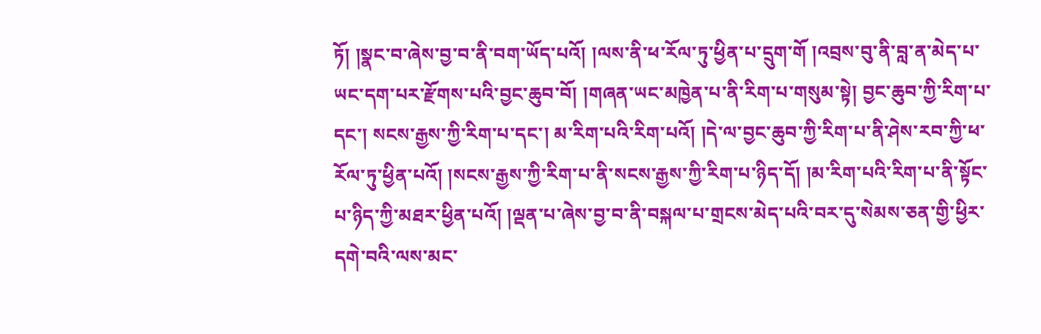ཏོ། །སྣང་བ་ཞེས་བྱ་བ་ནི་བག་ཡོད་པའོ། །ལས་ནི་ཕ་རོལ་ཏུ་ཕྱིན་པ་དྲུག་གོ །འབྲས་བུ་ནི་བླ་ན་མེད་པ་ཡང་དག་པར་རྫོགས་པའི་བྱང་ཆུབ་བོ། །གཞན་ཡང་མཁྱེན་པ་ནི་རིག་པ་གསུམ་སྟེ། བྱང་ཆུབ་ཀྱི་རིག་པ་དང་། སངས་རྒྱས་ཀྱི་རིག་པ་དང་། མ་རིག་པའི་རིག་པའོ། །དེ་ལ་བྱང་ཆུབ་ཀྱི་རིག་པ་ནི་ཤེས་རབ་ཀྱི་ཕ་རོལ་ཏུ་ཕྱིན་པའོ། །སངས་རྒྱས་ཀྱི་རིག་པ་ནི་སངས་རྒྱས་ཀྱི་རིག་པ་ཉིད་དོ། །མ་རིག་པའི་རིག་པ་ནི་སྟོང་པ་ཉིད་ཀྱི་མཐར་ཕྱིན་པའོ། །ལྡན་པ་ཞེས་བྱ་བ་ནི་བསྐལ་པ་གྲངས་མེད་པའི་བར་དུ་སེམས་ཅན་གྱི་ཕྱིར་དགེ་བའི་ལས་མང་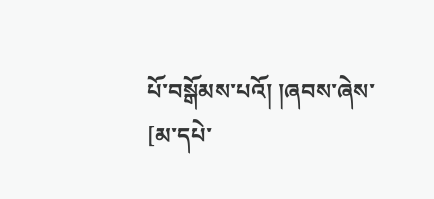པོ་བསྒོམས་པའོ། །ཞབས་ཞེས་
[མ་དཔེ་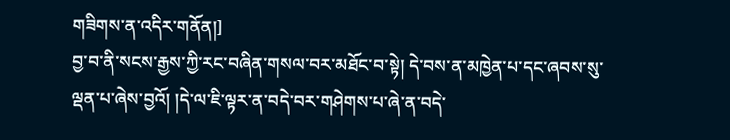གཟིགས་ན་འདིར་གནོན།]
བྱ་བ་ནི་སངས་རྒྱས་ཀྱི་རང་བཞིན་གསལ་བར་མཐོང་བ་སྟེ། དེ་བས་ན་མཁྱེན་པ་དང་ཞབས་སུ་ལྡན་པ་ཞེས་བྱའོ། །དེ་ལ་ཇི་ལྟར་ན་བདེ་བར་གཤེགས་པ་ཞེ་ན་བདེ་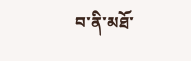བ་ནི་མཐོ་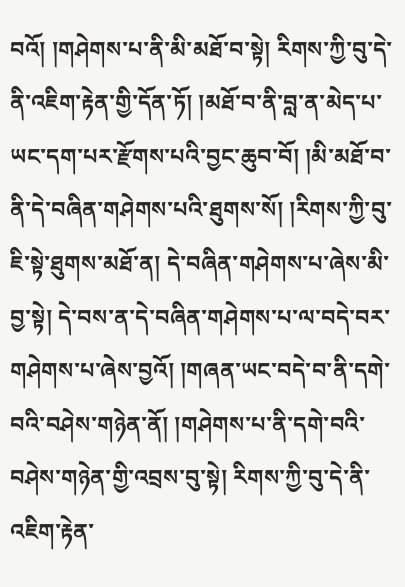བའོ། །གཤེགས་པ་ནི་མི་མཐོ་བ་སྟེ། རིགས་ཀྱི་བུ་དེ་ནི་འཇིག་རྟེན་གྱི་དོན་ཏོ། །མཐོ་བ་ནི་བླ་ན་མེད་པ་ཡང་དག་པར་རྫོགས་པའི་བྱང་ཆུབ་བོ། །མི་མཐོ་བ་ནི་དེ་བཞིན་གཤེགས་པའི་ཐུགས་སོ། །རིགས་ཀྱི་བུ་ཇི་སྟེ་ཐུགས་མཐོ་ན། དེ་བཞིན་གཤེགས་པ་ཞེས་མི་བྱ་སྟེ། དེ་བས་ན་དེ་བཞིན་གཤེགས་པ་ལ་བདེ་བར་གཤེགས་པ་ཞེས་བྱའོ། །གཞན་ཡང་བདེ་བ་ནི་དགེ་བའི་བཤེས་གཉེན་ནོ། །གཤེགས་པ་ནི་དགེ་བའི་བཤེས་གཉེན་གྱི་འབྲས་བུ་སྟེ། རིགས་ཀྱི་བུ་དེ་ནི་འཇིག་རྟེན་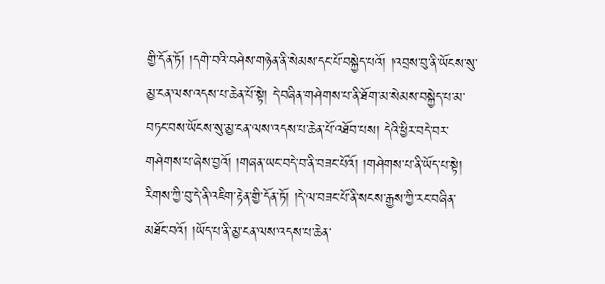གྱི་དོན་ཏོ། །དགེ་བའི་བཤེས་གཉེན་ནི་སེམས་དང་པོ་བསྐྱེད་པའོ། །འབྲས་བུ་ནི་ཡོངས་སུ་མྱ་ངན་ལས་འདས་པ་ཆེན་པོ་སྟེ། དེ་བཞིན་གཤེགས་པ་ནི་ཐོག་མ་སེམས་བསྐྱེད་པ་མ་བཏང་བས་ཡོངས་སུ་མྱ་ངན་ལས་འདས་པ་ཆེན་པོ་འཐོབ་པས། དེའི་ཕྱིར་བདེ་བར་གཤེགས་པ་ཞེས་བྱའོ། །གཞན་ཡང་བདེ་བ་ནི་བཟང་པོའོ། །གཤེགས་པ་ནི་ཡོད་པ་སྟེ། རིགས་ཀྱི་བུ་དེ་ནི་འཇིག་རྟེན་གྱི་དོན་ཏོ། །དེ་ལ་བཟང་པོ་ནི་སངས་རྒྱས་ཀྱི་རང་བཞིན་མཐོང་བའོ། །ཡོད་པ་ནི་མྱ་ངན་ལས་འདས་པ་ཆེན་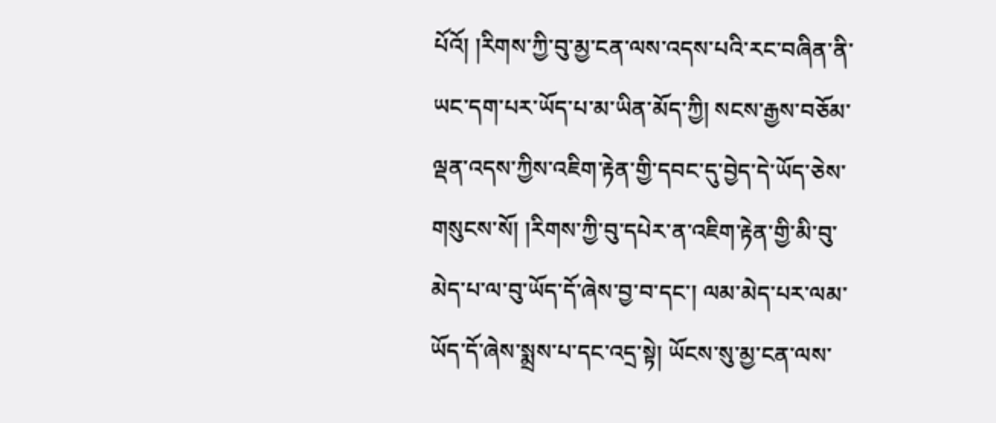པོའོ། །རིགས་ཀྱི་བུ་མྱ་ངན་ལས་འདས་པའི་རང་བཞིན་ནི་ཡང་དག་པར་ཡོད་པ་མ་ཡིན་མོད་ཀྱི། སངས་རྒྱས་བཅོམ་ལྡན་འདས་ཀྱིས་འཇིག་རྟེན་གྱི་དབང་དུ་བྱེད་དེ་ཡོད་ཅེས་གསུངས་སོ། །རིགས་ཀྱི་བུ་དཔེར་ན་འཇིག་རྟེན་གྱི་མི་བུ་མེད་པ་ལ་བུ་ཡོད་དོ་ཞེས་བྱ་བ་དང་། ལམ་མེད་པར་ལམ་ཡོད་དོ་ཞེས་སྨྲས་པ་དང་འདྲ་སྟེ། ཡོངས་སུ་མྱ་ངན་ལས་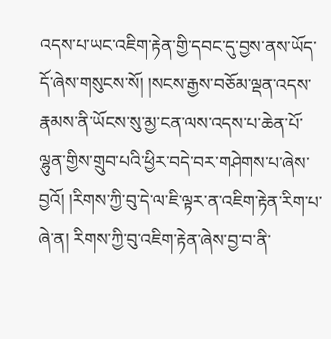འདས་པ་ཡང་འཇིག་རྟེན་གྱི་དབང་དུ་བྱས་ནས་ཡོད་དོ་ཞེས་གསུངས་སོ། །སངས་རྒྱས་བཅོམ་ལྡན་འདས་རྣམས་ནི་ཡོངས་སུ་མྱ་ངན་ལས་འདས་པ་ཆེན་པོ་ལྷུན་གྱིས་གྲུབ་པའི་ཕྱིར་བདེ་བར་གཤེགས་པ་ཞེས་བྱའོ། །རིགས་ཀྱི་བུ་དེ་ལ་ཇི་ལྟར་ན་འཇིག་རྟེན་རིག་པ་ཞེ་ན། རིགས་ཀྱི་བུ་འཇིག་རྟེན་ཞེས་བྱ་བ་ནི་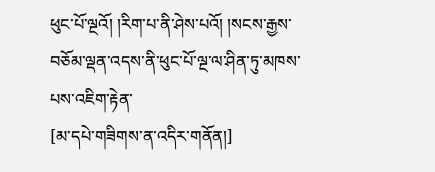ཕུང་པོ་ལྔའོ། །རིག་པ་ནི་ཤེས་པའོ། །སངས་རྒྱས་བཅོམ་ལྡན་འདས་ནི་ཕུང་པོ་ལྔ་ལ་ཤིན་ཏུ་མཁས་པས་འཇིག་རྟེན་
[མ་དཔེ་གཟིགས་ན་འདིར་གནོན།]